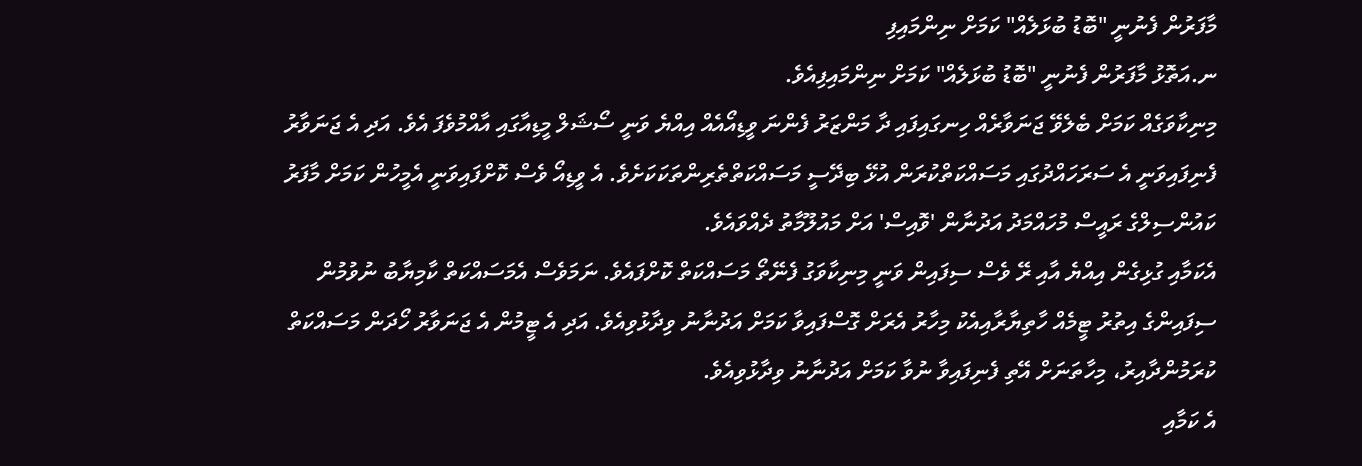މާފަރުން ފެނުނީ "ބޮޑު ބުޅަލެއް" ކަމަށް ނިންމައިފި
ނ.އަތޮޅު މާފަރުން ފެނުނީ "ބޮޑު ބުޅަލެއް" ކަމަށް ނިންމައިފިއެވެ.
މިނިކާވަގެއް ކަމަށް ބެލެވޭ ޖަނަވާރެއް ހިނގައިފައި ދާ މަންޒަރު ފެންނަ ވީޑިއޯއެއް އިއްޔެ ވަނީ ސޯޝަލް މީޑިއާގައި އާއްމުވެފަ އެވެ. އަދި އެ ޖަނަވާރު ފެނިފައިވަނީ އެ ސަރަހައްދުގައި މަސައްކަތްކުރަން އުޅޭ ބިދޭސީ މަސައްކަތްތެރިންތަކަކަށެވެ. އެ ވީޑިއޯ ވެސް ކޮށްފައިވަނީ އެމީހުން ކަމަށް މާފަރު ކައުންސިލްގެ ރައީސް މުހައްމަދު އަދުނާން 'ވޮއިސް' އަށް މައުލޫމާތު ދެއްވައެވެ.
އެކަމާއި ގުޅިގެން އިއްޔެ އާއި ރޭ ވެސް ސިފައިން ވަނީ މިނިކާވަގު ފެނޭތޯ މަސައްކަތް ކޮށްފައެވެ. ނަމަވެސް އެމަސައްކަތް ކާމިޔާބު ނުވުމުން ސިފައިންގެ އިތުރު ޓީމެއް ހާތިޔާރާއިއެކު މިހާރު އެރަށް ގޮސްފައިވާ ކަމަށް އަދުނާނު ވިދާޅުވިއެވެ. އަދި އެ ޓީމުން އެ ޖަނަވާރު ހޯދަން މަސައްކަތް ކުރަމުންދާއިރު، މިހާތަނަށް އޭތި ފެނިފައިވާ ނުވާ ކަމަށް އަދުނާނު ވިދާޅުވިއެވެ.
އެ ކަމާއި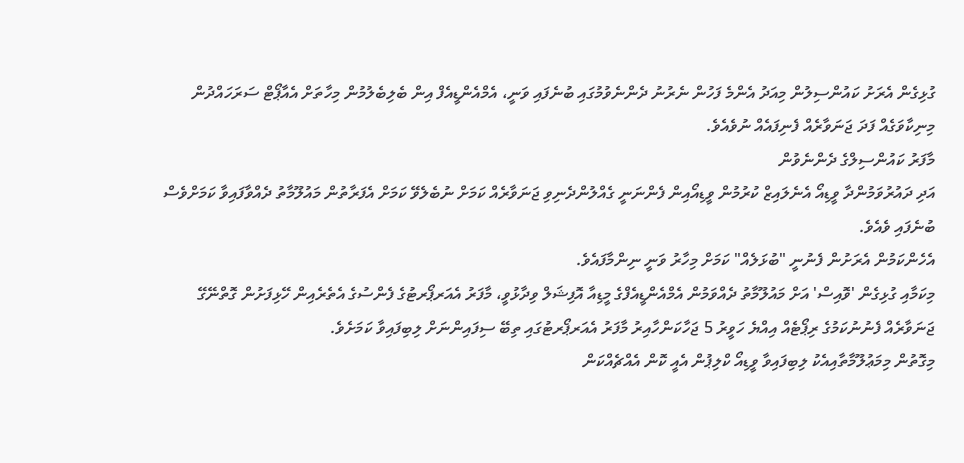ގުޅިގެން އެރަށު ކައުންސިލުން މިއަދު އެންމެ ފަހުން ނެރުނު ދެންނެވުމުގައި ބުނެފައި ވަނީ، އެމްއެންޑީއެފް އިން ބެލިބެލުމުން މިހާތަށް އެއާޕޯޓް ސަރަހައްދުން މިނިކާވަގެއް ފަދަ ޖަނަވާރެއް ފެނިފައެއް ނުވެއެވެ.
މާފަރު ކައުންސިލްގެ ދެންނެވުން
އަދި ދައުރުވަމުންދާ ވީޑިއޯ އެނެލައިޒް ކުރުމުން ވީޑިއޯއިން ފެންނަނީ ގެއްލުންދެނިވި ޖަނަވާރެއް ކަމަށް ނުބެލެވޭ ކަމަށް އެފަރާތުން މައުލޫމާތު ދެއްވާފައިވާ ކަމަށްވެސް ބުނެފައި ވެއެވެ.
އެހެންކަމުން އެރަށުން ފެނުނީ "ބުޅަލެއް" ކަމަށް މިހާރު ވަނީ ނިންމާފައެވެ.
މިކަމާއި ގުޅިގެން 'ވޮއިސް' އަށް މައުލޫމާތު ދެއްވަމުން އެމްއެންޑީއެފްގެ މީޑިއާ އޮފިޝަލް ވިދާޅުވީ، މާފަރު އެއަރޕޯރޓުގެ ފެންސުގެ އެތެރެއިން ހޭޅިފަށުން ގޮތްނޭގޭ ޖަނަވާރެއް ފެނުނުކަމުގެ ރިޕޯޓެއް އިއްޔެ ހަވީރު 5 ޖަހާކަންހާއިރު މާފަރު އެއަރޕޯރޓުގައި ތިބޭ ސިފައިންނަށް ލިބިފައިވާ ކަމަށެވެ.
މިގޮތުން މިމަޢުލޫމާތާއިއެކު ލިބިފައިވާ ވީޑިއޯ ކްލިޕުން އެއީ ކޮން އެއްޗެއްކަން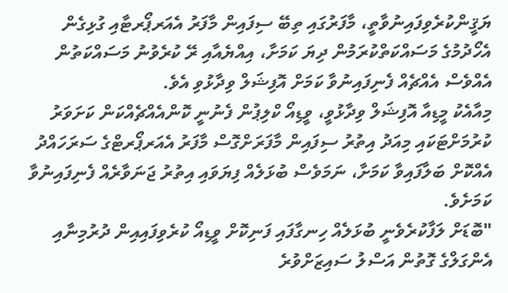ޔަޤީންކުރެވިފައިނުވާތީ، މާފަރުގައި ތިބޭ ސިފައިން މާފަރު އެއަރޕޯރޓާއި ގުޅިގެން އެހޯދުމުގެ މަސައްކަތްކުރަމުން ދިޔަ ކަމަށާ، އިއްޔެއާއި ރޭ ކުރެވުނު މަސައްކަތުން އެއްވެސް އެއްޗެއް ފެނިފައިނުވާ ކަމަށް އޮފިޝަލް ވިދާޅުވި އެވެ.
މިއާއެކު މީޑިއާ އޮފިޝަލް ވިދާޅުވީ، ވީޑިއޯ ކްލިޕުން ފެނުނީ ކޮންއެއްޗެއްކަން ކަށަވަރު ކުރުމަށްޓަކައި މިއަދު އިތުރު ސިފައިން މާފަރަށްގޮސް މާފަރު އެއަރޕޯރޓްގެ ސަރަހައްދު އެއްކޮށް ބަލާފައިވާ ކަމަށާ، ނަމަވެސް ބުޅަލެއް ފިޔަވައި އިތުރު ޖަނަވާރެއް ފެނިފައިނުވާ ކަމަށެވެ.
"ބޮޑަށް ލަފާކުރެވެނީ ބުޅަލެއް ހިނގާފައި ފަނިކޮށް ވީޑިއޯ ކުރެވިފައިއިން ދުރުމިނާއި އެންގަލްގެ ގޮތުން އަސްލު ސައިޒަށްވުރެ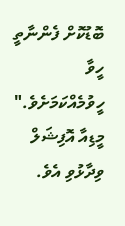ބޮޑުކޮށް ފެންނާތީ ހީވާ ހީވުމެއްކަމަށެވެ." މީޑިއާ އޮފިޝަލް ވިދާޅުވި އެވެ.